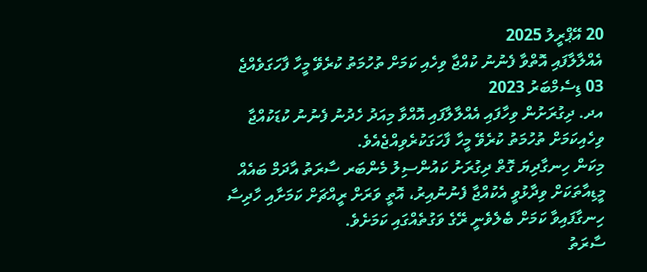20 އޭޕްރީލު 2025
އެއްލާލާފައި އޮތްވާ ފެނުނު ކުއްޖާ ވިހެއި ކަމަށް ތުހުމަތު ކުރެވޭ މީހާ ފާހަގަވެއްޖެ
03 ޑިސެމްބަރު 2023
އދ. ދިގުރަށުން ވިހާފައި އެއްލާލާފައި އޮއްވާ މިއަދު ހެދުނު ފެނުނު ކުޑަކުއްޖާ ވިހެއިކަމަށް ތުހުމަތު ކުރެވޭ މީހާ ފާހަގަކުރެވިއްޖެއެވެ.
މިކަން ހިނގާދިޔަ ގޮތް ދިގުރަށު ކައުންސިލު މެންބަރ ސާރަތު އާދަމް ބައެއް މީޑިއާތަކަށް ވިދާޅުވީ އެކުއްޖާ ފެނުނުއިރު، އޮތީ ވަރަށް ރީއްޗަށް ކަމަށާއި ހާދިސާ ހިނގާފައިވާ ކަމަށް ބެލެވެނީ ރޭގެ ވަގުތެއްގައި ކަމަށެވެ.
ސާރަތު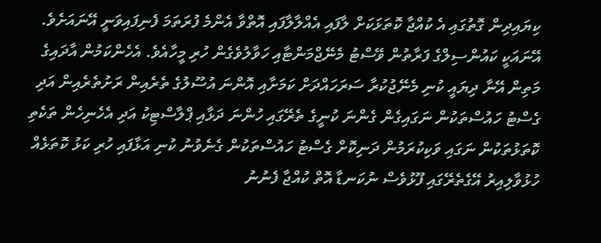ކިޔައިދިން ގޮތުގައި އެ ކުއްޖާ ކޮތަޅަކަށް ލާފައި އެއްލާލާފައި އޮތްވާ އެންމެ ފުރަތަމަ ފެނިފައިވަނީ އޭނައަށެވެ. އޭނައަކީ ކައުންސިލްގެ ފަރާތުން ވޭސްޓު މެނޭޖްމަންޓާއި ހަވާލުވެގެން ހުރި މީހާއެވެ. އެހެންކަމުން އާދައިގެ މަތިން އޭނާ ދިޔައީ ކުނި މެނޭޖުކުރާ ސަރަހައްދަށް ކަމަށާއި އޮންނަ އުސޫލުގެ ތެރެއިން ރަށުތެރެއިން އަދި ގެސްޓު ހައުސްތަކުން ނަގައިގެން ގެންނަ ކުނީގެ ތެރޭގައި ހުންނަ ދަޅާއި ޕްލާސްޓިކު އަދި އެހެނިހެން ތަކެތި ކޮތަޅުތަކުން ނަގައި ވަކިކުރަމުން ދަނިކޮށް ގެސްޓު ހައުސްތަކުން ގެނެވުނު ކުނި އަޅާފައި ހުރި ކަޅު ކޮތަޅެއް ހުޅުވާލިއިރު އޭގެތެރޭގައި ފޫޅުވެސް ނުކަނޑާ އޮތް ކުއްޖާ ފެނުނު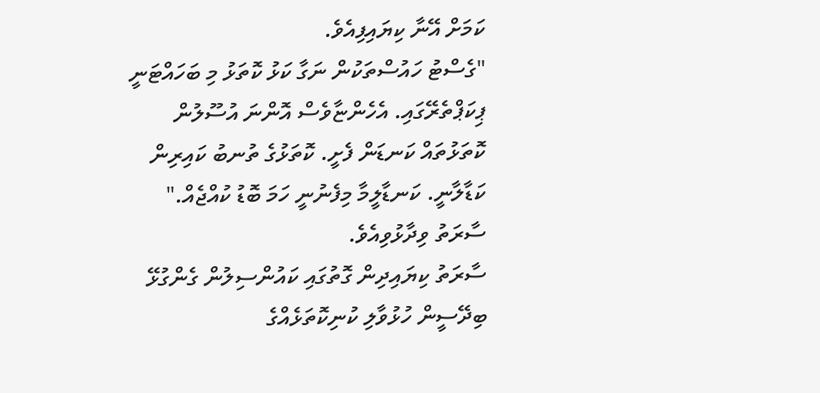ކަމަށް އޭނާ ކިޔައިފިއެވެ.
"ގެސްޓު ހައުސްތަކުން ނަގާ ކަޅު ކޮތަޅު މި ބަހައްޓަނީ ޕިކަޕްތެރޭގައި. އެހެންޏާވެސް އޮންނަ އުސޫލުން ކޮތަޅުތައް ކަނޑަން ފެށީ. ކޮތަޅުގެ ތުނބު ކައިރިން ކަޑާލާނީ. ކަނޑާލީމާ މިފެނުނީ ހަމަ ބޮޑު ކުއްޖެއް." ސާރަތު ވިދާޅުވިއެވެ.
ސާރަތު ކިޔައިދިން ގޮތުގައި ކައުންސިލުން ގެންގުޅޭ ބިދޭސީން ހުޅުވާލި ކުނިކޮތަޅެއްގެ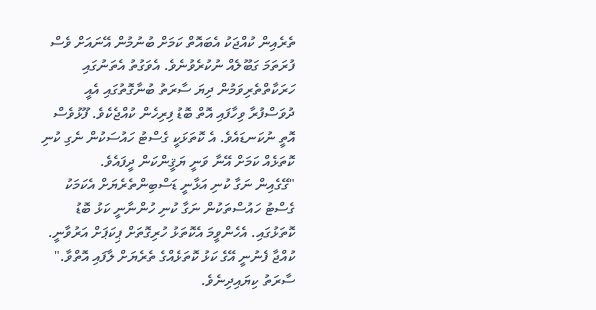ތެރެއިން ކުއްޖަކު އެބައޮތް ކަމަށް ބުނުމުން އޭނައަށް ވެސް ފުރަތަމަ ގަބޫލެއް ނުކުރެވުނެވެ. އެވަގުތު އެތަނުގައި ހަރަކާތްތެރިވަމުން ދިޔަ ސާރަތު ބުނާގޮތުގައި އެއީ ދުވަސްފުރާ ވިހާފައި އޮތް ބޮޑު ފިރިހެން ކުއްޖެކެވެ. ފޫޅުވެސް އޮތީ ނުކަނޑައެވެ. އެ ކޮތަޅަކީ ގެސްޓު ހައުސަކުން ނެގި ކުނި ކޮތަޅެއް ކަމަށް އޭނާ ވަނީ ޔަޤީންކަން ދީފައެވެ.
"ގޭގެއިން ނަގާ ކުނި އަޅާނީ ޑަސްބިންތެރެޔަށް އެކަމަކު ގެސްޓު ހައުސްތަކުން ނަގާ ކުނި ހުންނާނީ ކަޅު ބޮޑު ކޮތަޅުގައި. އެހެންވީމަ އެކޮތަޅު ހުރިގޮތަށް ޕިކަޕަށް އަރުވާނީ. ކުއްޖާ ފެނުނީ އޭގެ ކަޅު ކޮތަޅެއްގެ ތެރެޔަށް ލާފައި އޮތްވާ." ސާރަތު ކިޔައިދިނެވެ.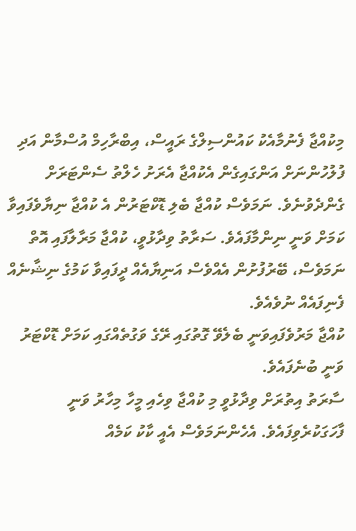މިކުއްޖާ ފެނުމާއެކު ކައުންސިލްގެ ރައީސް، އިބްރާހިމް އުސްމާން އަދި ފުލުހުންނަށް އަންގައިގެން އެކުއްޖާ އެރަށު ހެލްތު ސެންޓަރަށް ގެންދެވުނެވެ. ނަމަވެސް ކުއްޖާ ބެލި ޑޮކްޓަރުން އެ ކުއްޖާ ނިޔާވެފައިވާ ކަމަށް ވަނީ ނިންމާފައެވެ. ސަރާތު ވިދާޅުވީ، ކުއްޖާ މަރާލާފައި އޮތް ނަމަވެސް، ބޭރުފުށުން އެއްވެސް އަނިޔާއެއް ދީފައިވާ ކަމުގެ ނިޝާނެއް ފެނިފައެއް ނުވެއެވެ.
ކުއްޖާ މަރުވެފައިވަނީ ބެލެވޭ ގޮތުގައި ރޭގެ ވަގުތެއްގައި ކަމަށް ޑޮކްޓަރު ވަނީ ބުނެފައެވެ.
ސާރަތު އިތުރަށް ވިދާޅުވީ މި ކުއްޖާ ވިހެއި މީހާ މިހާރު ވަނީ ފާހަގަކުރެވިފައެވެ. އެހެންނަމަވެސް އެއީ ކާކު ކަމެއް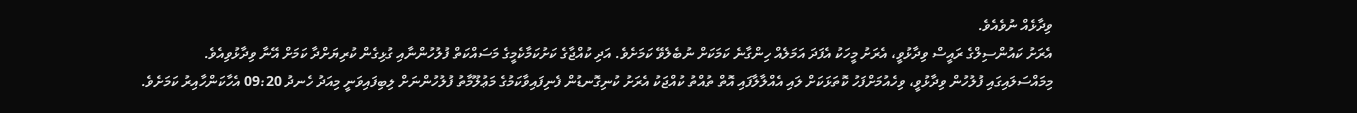ވިދާޅެއް ނުވެއެވެ.
އެރަށު ކައުންސިލްގެ ރައީސް ވިދާޅުވީ، އެރަށު މީހަކު އެފަދަ އަމަލެއް ހިންގާނެ ކަމަކަށް ނުބެލެވޭ ކަމަށެވެ. އަދި ކުއްޖާގެ ކަށުކަމާކެމީގެ މަސައްކަތް ފުލުހުންނާއި ގުޅިގެން ކުރިޔަށްދާ ކަމަށް އޭނާ ވިދާޅުވިއެވެ.
މިމައްސަލައިގައި ފުލުހުން ވިދާޅުވީ، ވިހެއުމަށްފަހު ކޮތަޅަކަށް ލައި އެއްލާލާފައި އޮތް ތުއްތު ކުއްޖަކު އެރަށު ކުނިގޮނޑުން ފެނިފައިވާކަމުގެ މަޢުލޫމާތު ފުލުހުންނަށް ލިބިފައިވަނީ މިއަދު ހެނދު 09:20 އެހާކަންހާއިރު ކަމަށެވެ.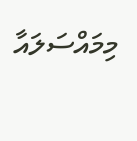މިމައްސަލައާ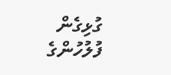ގުޅިގެން ފުލުހުންގެ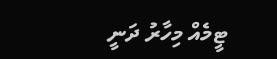ޓީމެއް މިހާރު ދަނީ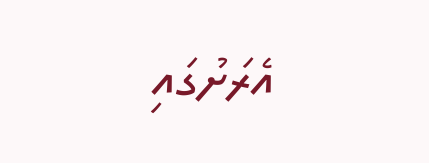އެރަށުގައި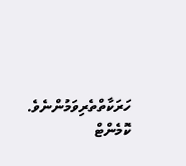ހަރަކާތްތެރިވަމުންނެވެ.
ކޮމެންޓް